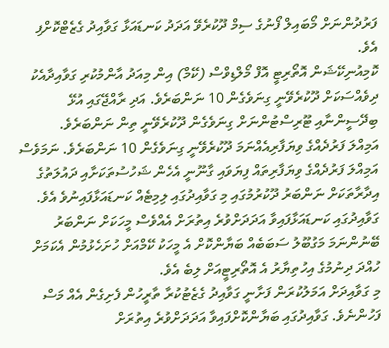ފަރުދުންނަށް މޯބައިލް ފޯނުގެ ސިމް ދޫކުރެވޭ އަދަދު ކަނޑައަޅާ ގަވާއިދު ގެޒެޓްކޮށްފި އެވެ.
ކޮމިއުނިކޭޝަން އޮތޯރިޓީ އޮފް މޯލްޑިވްސް (ކޭމް) އިން މިއަދު އާންމުކުރި ގަވާއިދާއެކު ދިވެއްސަކަށް ދޫކުރެވޭނީ ގިނަވެގެން 10 ނަންބަރެވެ. އަދި ރާއްޖޭގައި އުޅޭ ބިދޭސީންނާއި ޓޫރިސްޓުންނަށް ގިނަވެގެން ދޫކުރެވޭނީ ތިން ނަންބަރެވެ.
އަމިއްލަ ފަރުދެއްގެ ވިޔަފާރިއެއްނަމަ ދޫކުރެވޭނީ ގިނަވެގެން 10 ނަންބަރެވެ. ނަމަވެސް އަމިއްލަ ފަރުދެއްގެ ވިޔަފާރިތައް ފިޔަވައި ގާނޫނީ އެހެން ޝަހުސުތަކަށާއި ދައުލަތުގެ އިދާރާތަކަށް ނަންބަރު ދޫކުރުމުގައި މި ގަވާއިދުގައި ލިމިޓެއް ކަނޑައަޅާފައިނުވެ އެވެ.
ގަވާއިދުގައި ކަނޑައަޅާފައިވާ އަދަދަށްވުރެ އިތުރަށް އެއްވެސް މީހަކަށް ނަންބަރު ބޭނުންނަމަ މަގުބޫލު ސަބަބެއް ބަޔާންކޮށް އެ މީހަކު ކޭމްއަށް ހުށަހެޅުމުން އެކަމަށް ހުއްދަ ދިނުމުގެ އިހުތިޔާރު އެ އޮތޯރިޓީއަށް ލިބެ އެވެ.
މި ގަވާއިދަށް އަމަލުކުރަން ފަށާނީ ގަވާއިދު ގެޒެޓުކުރާ ތާރީހުން ފެށިގެން އެއް މަސް ފަހުންނެވެ. ގަވާއިދުގައި ބަޔާންކޮށްފައިވާ އަދަދަށްވުރެ އިތުރަށް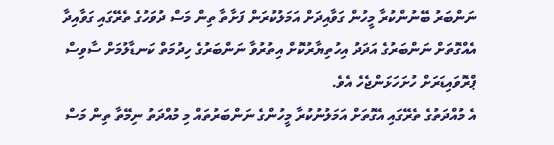ނަންބަރު ބޭނުންކުރާ މީހުން ގަވާއިދަށް އަމަލުކުރަން ފަށާތާ ތިން މަސް ދުވަހުގެ ތެރޭގައި ގަވާއިދާ އެއްގޮތަށް ނަންބަރުގެ އަދަދު އިހުތިޔާރުކޮށް އިތުރުވާ ނަންބަރުގެ ހިދުމަތް ކަނޑާލުމަށް ސާވިސް ޕްރޮވައިޑަރަށް ހުށަހަޅަންޖެހެ އެވެ.
އެ މުއްދަތުގެ ތެރޭގައި އެގޮތަށް އަމަލުނުކުރާ މީހުންގެ ނަންބަރުތައް މި މުއްދަތު ނިމޭތާ ތިން މަސް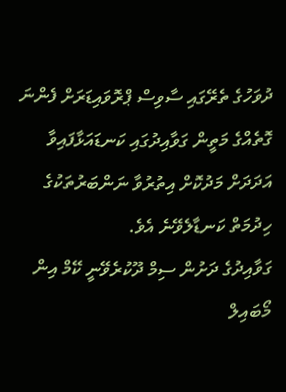ދުވަހުގެ ތެރޭގައި ސާވިސް ޕްރޮވައިޑަރަށް ފެންނަ ގޮތެއްގެ މަތީން ގަވާއިދުގައި ކަނޑައަޅާފައިވާ އަދަދަށް މަދުކޮށް އިތުރުވާ ނަންބަރުތަކުގެ ހިދުމަތް ކަނޑާލެވޭނެ އެވެ.
ގަވާއިދުގެ ދަށުން ސިމް ދޫކުރެވޭނީ ކޭމް އިން މޯބައިލް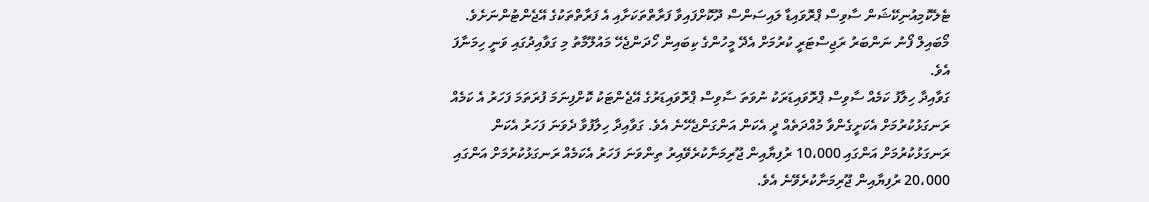ޓެލެކޮމިއުނިކޭޝަން ސާވިސް ޕްރޮވައިޑާ ލައިސަންސް ދޫކޮށްފައިވާ ފަރާތްތަކަށާއި އެ ފަރާތްތަކުގެ އޭޖެންޓުންނަށެވެ.
މޯބައިލް ފޯނު ނަންބަރު ރަޖިސްޓަރީ ކުރުމަށް އެދޭ މީހުންގެ ކިބައިން ހޯދަންޖެހޭ މައުލޫމާތު މި ގަވާއިދުގައި ވަނީ ހިމަނާފަ އެވެ.
ގަވާއިދާ ހިލާފު ކަމެއް ސާވިސް ޕްރޮވައިޑަރަކު ނުވަތަ ސާވިސް ޕްރޮވައިޑަރުގެ އޭޖެންޓަކު ކޮށްފިނަމަ ފުރަތަމަ ފަހަރު އެ ކަމެއް ރަނގަޅުކުރުމަށް އެކަށީގެންވާ މުއްދަތެއް ދީ އެކަން އަންގަންޖެހޭނެ އެވެ. ގަވާއިދާ ހިލާފުވާ ދެވަނަ ފަހަރު އެކަން ރަނގަޅުކުރުމަށް އަންގައި 10،000 ރުފިޔާއިން ޖޫރިމަނާކުރެވޭއިރު ތިންވަނަ ފަހަރު އެކަމެއް ރަނގަޅުކުރުމަށް އަންގައި 20،000 ރުފިޔާއިން ޖޫރިމަނާކުރެވޭނެ އެވެ.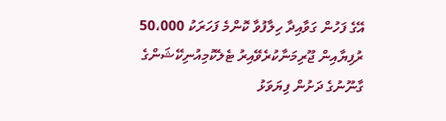އޭގެ ފަހުން ގަވާއިދާ ހިލާފުވާ ކޮންމެ ފަހަރަކު 50،000 ރުފިޔާއިން ޖޫރިމަނާކުރެވޭއިރު ޓެލެކޮމިއުނިކޭޝަންގެ ގާނޫނުގެ ދަށުން ފިޔަވަޅު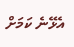އެޅޭނެ ކަމަށް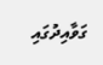ގަވާއިދުގައި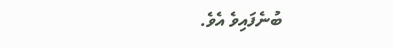ބުނެފައިވެ އެވެ.